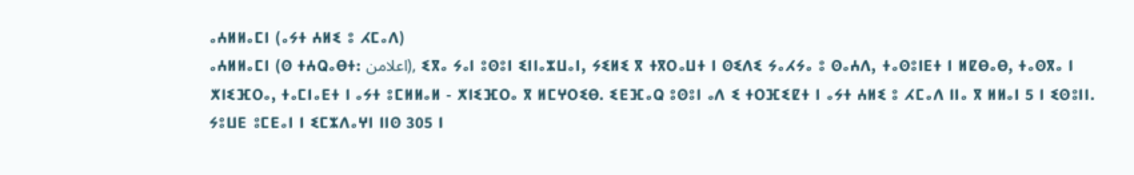ⴰⵄⵍⵍⴰⵎⵏ (ⴰⵢⵜ ⵄⵍⵉ ⵓ ⵃⵎⴰⴷ)
ⴰⵄⵍⵍⴰⵎⵏ (ⵙ ⵜⵄⵕⴰⴱⵜ: اعلامن), ⵉⴳⴰ ⵢⴰⵏ ⵓⵙⵓⵏ ⵉⵏⵏⴰⵣⵡⴰⵏ, ⵢⵉⵍⵉ ⴳ ⵜⴳⵔⴰⵡⵜ ⵏ ⵙⵉⴷⵉ ⵢⴰⵃⵢⴰ ⵓ ⵙⴰⵄⴷ, ⵜⴰⵙⵓⵏⴹⵜ ⵏ ⵍⵇⴱⴰⴱ, ⵜⴰⵙⴳⴰ ⵏ ⵅⵏⵉⴼⵔⴰ, ⵜⴰⵎⵏⴰⴹⵜ ⵏ ⴰⵢⵜ ⵓⵎⵍⵍⴰⵍ - ⵅⵏⵉⴼⵔⴰ ⴳ ⵍⵎⵖⵔⵉⴱ. ⵉⴹⴼⴰⵕ ⵓⵙⵓⵏ ⴰⴷ ⵉ ⵜⵔⴼⵉⵇⵜ ⵏ ⴰⵢⵜ ⵄⵍⵉ ⵓ ⵃⵎⴰⴷ ⵏⵏⴰ ⴳ ⵍⵍⴰⵏ 5 ⵏ ⵉⵙⵓⵏⵏ. ⵢⵓⵡⴹ ⵓⵎⴹⴰⵏ ⵏ ⵉⵎⵣⴷⴰⵖⵏ ⵏⵏⵙ 305 ⵏ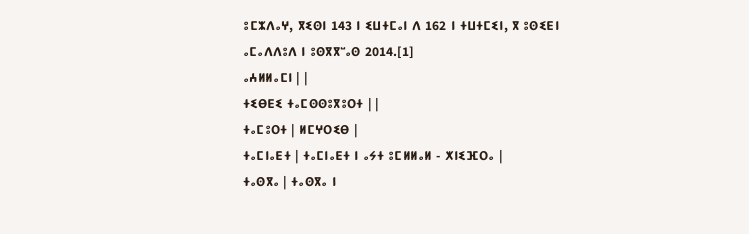ⵓⵎⵣⴷⴰⵖ, ⴳⵉⵙⵏ 143 ⵏ ⵉⵡⵜⵎⴰⵏ ⴷ 162 ⵏ ⵜⵡⵜⵎⵉⵏ, ⴳ ⵓⵙⵉⴹⵏ ⴰⵎⴰⴷⴷⵓⴷ ⵏ ⵓⵙⴳⴳⵯⴰⵙ 2014.[1]
ⴰⵄⵍⵍⴰⵎⵏ | |
ⵜⵉⴱⴹⵉ ⵜⴰⵎⵙⵙⵓⴳⵓⵔⵜ | |
ⵜⴰⵎⵓⵔⵜ | ⵍⵎⵖⵔⵉⴱ |
ⵜⴰⵎⵏⴰⴹⵜ | ⵜⴰⵎⵏⴰⴹⵜ ⵏ ⴰⵢⵜ ⵓⵎⵍⵍⴰⵍ - ⵅⵏⵉⴼⵔⴰ |
ⵜⴰⵙⴳⴰ | ⵜⴰⵙⴳⴰ ⵏ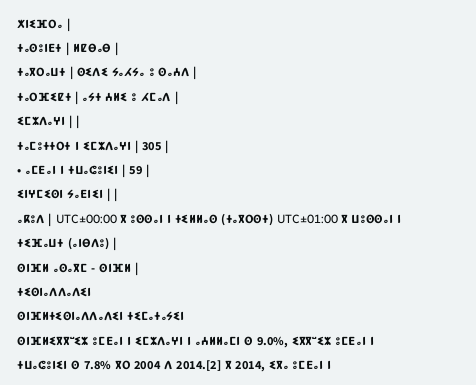ⵅⵏⵉⴼⵔⴰ |
ⵜⴰⵙⵓⵏⴹⵜ | ⵍⵇⴱⴰⴱ |
ⵜⴰⴳⵔⴰⵡⵜ | ⵙⵉⴷⵉ ⵢⴰⵃⵢⴰ ⵓ ⵙⴰⵄⴷ |
ⵜⴰⵔⴼⵉⵇⵜ | ⴰⵢⵜ ⵄⵍⵉ ⵓ ⵃⵎⴰⴷ |
ⵉⵎⵣⴷⴰⵖⵏ | |
ⵜⴰⵎⵓⵜⵜⵔⵜ ⵏ ⵉⵎⵣⴷⴰⵖⵏ | 305 |
• ⴰⵎⴹⴰⵏ ⵏ ⵜⵡⴰⵛⵓⵏⵉⵏ | 59 |
ⵉⵏⵖⵎⵉⵙⵏ ⵢⴰⴹⵏⵉⵏ | |
ⴰⴽⵓⴷ | UTC±00:00 ⴳ ⵓⵙⵙⴰⵏ ⵏ ⵜⵉⵍⵍⴰⵙ (ⵜⴰⴳⵔⵙⵜ) UTC±01:00 ⴳ ⵡⵓⵙⵙⴰⵏ ⵏ ⵜⵉⴼⴰⵡⵜ (ⴰⵏⴱⴷⵓ) |
ⵙⵏⴼⵍ ⴰⵙⴰⴳⵎ - ⵙⵏⴼⵍ |
ⵜⵉⵙⵏⴰⴷⴷⴰⴷⵉⵏ
ⵙⵏⴼⵍⵜⵉⵙⵏⴰⴷⴷⴰⴷⵉⵏ ⵜⵉⵎⴰⵜⴰⵢⵉⵏ
ⵙⵏⴼⵍⵉⴳⴳⵯⵉⵣ ⵓⵎⴹⴰⵏ ⵏ ⵉⵎⵣⴷⴰⵖⵏ ⵏ ⴰⵄⵍⵍⴰⵎⵏ ⵙ 9.0%, ⵉⴳⴳⵯⵉⵣ ⵓⵎⴹⴰⵏ ⵏ ⵜⵡⴰⵛⵓⵏⵉⵏ ⵙ 7.8% ⴳⵔ 2004 ⴷ 2014.[2] ⴳ 2014, ⵉⴳⴰ ⵓⵎⴹⴰⵏ ⵏ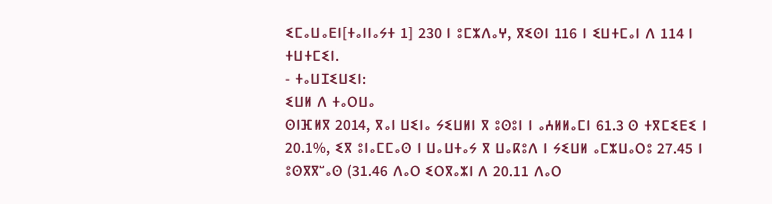ⵉⵎⴰⵡⴰⴹⵏ[ⵜⴰⵏⵏⴰⵢⵜ 1] 230 ⵏ ⵓⵎⵣⴷⴰⵖ, ⴳⵉⵙⵏ 116 ⵏ ⵉⵡⵜⵎⴰⵏ ⴷ 114 ⵏ ⵜⵡⵜⵎⵉⵏ.
- ⵜⴰⵡⵊⵉⵡⵉⵏ:
ⵉⵡⵍ ⴷ ⵜⴰⵔⵡⴰ
ⵙⵏⴼⵍⴳ 2014, ⴳⴰⵏ ⵡⵉⵏⴰ ⵢⵉⵡⵍⵏ ⴳ ⵓⵙⵓⵏ ⵏ ⴰⵄⵍⵍⴰⵎⵏ 61.3 ⵙ ⵜⴳⵎⵉⴹⵉ ⵏ 20.1%, ⵉⴳ ⵓⵏⴰⵎⵎⴰⵙ ⵏ ⵡⴰⵡⵜⴰⵢ ⴳ ⵡⴰⴽⵓⴷ ⵏ ⵢⵉⵡⵍ ⴰⵎⵣⵡⴰⵔⵓ 27.45 ⵏ ⵓⵙⴳⴳⵯⴰⵙ (31.46 ⴷⴰⵔ ⵉⵔⴳⴰⵣⵏ ⴷ 20.11 ⴷⴰⵔ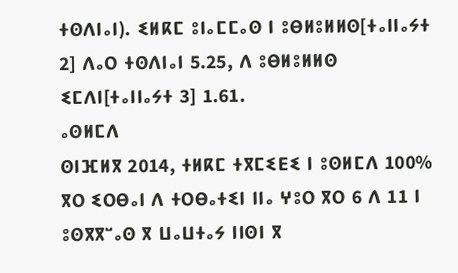ⵜⵙⴷⵏⴰⵏ). ⵉⵍⴽⵎ ⵓⵏⴰⵎⵎⴰⵙ ⵏ ⵓⴱⵍⵓⵍⵍⵙ[ⵜⴰⵏⵏⴰⵢⵜ 2] ⴷⴰⵔ ⵜⵙⴷⵏⴰⵏ 5.25, ⴷ ⵓⴱⵍⵓⵍⵍⵙ ⵉⵎⴷⵏ[ⵜⴰⵏⵏⴰⵢⵜ 3] 1.61.
ⴰⵙⵍⵎⴷ
ⵙⵏⴼⵍⴳ 2014, ⵜⵍⴽⵎ ⵜⴳⵎⵉⴹⵉ ⵏ ⵓⵙⵍⵎⴷ 100% ⴳⵔ ⵉⵔⴱⴰⵏ ⴷ ⵜⵔⴱⴰⵜⵉⵏ ⵏⵏⴰ ⵖⵓⵔ ⴳⵔ 6 ⴷ 11 ⵏ ⵓⵙⴳⴳⵯⴰⵙ ⴳ ⵡⴰⵡⵜⴰⵢ ⵏⵏⵙⵏ ⴳ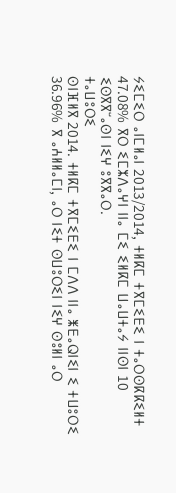ⵢⵉⵎⵉⵔ ⴰⵏⵎⵍⴰⵏ 2013/2014, ⵜⵍⴽⵎ ⵜⴳⵎⵉⴹⵉ ⵏ ⵜⴰⵔⵙⴽⴽⵉⵍⵜ 47.08% ⴳⵔ ⵉⵎⵣⴷⴰⵖⵏ ⵏⵏⴰ ⵎⵉ ⵉⵍⴽⵎ ⵡⴰⵡⵜⴰⵢ ⵏⵏⵙⵏ 10 ⵉⵙⴳⴳⵯⴰⵙⵏ ⵏⵉⵖ ⵓⴳⴳⴰⵔ.
ⵜⴰⵡⵓⵔⵉ
ⵙⵏⴼⵍⴳ 2014. ⵜⵍⴽⵎ ⵜⴳⵎⵉⴹⵉ ⵏ ⵎⴷⴷ ⵏⵏⴰ ⵥⴹⴰⵕⵏⵉⵏ ⵉ ⵜⵡⵓⵔⵉ 36.96% ⴳ ⴰⵄⵍⵍⴰⵎⵏ, ⴰⵔ ⵏⵉⵜ ⵙⵡⵓⵔⵉⵏ ⵏⵉⵖ ⵙⵓⵍⵏ ⴰⵔ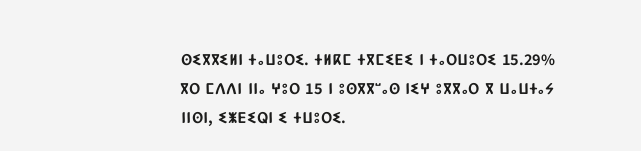ⵙⵉⴳⴳⵉⵍⵏ ⵜⴰⵡⵓⵔⵉ. ⵜⵍⴽⵎ ⵜⴳⵎⵉⴹⵉ ⵏ ⵜⴰⵔⵡⵓⵔⵉ 15.29% ⴳⵔ ⵎⴷⴷⵏ ⵏⵏⴰ ⵖⵓⵔ 15 ⵏ ⵓⵙⴳⴳⵯⴰⵙ ⵏⵉⵖ ⵓⴳⴳⴰⵔ ⴳ ⵡⴰⵡⵜⴰⵢ ⵏⵏⵙⵏ, ⵉⵥⴹⵉⵕⵏ ⵉ ⵜⵡⵓⵔⵉ.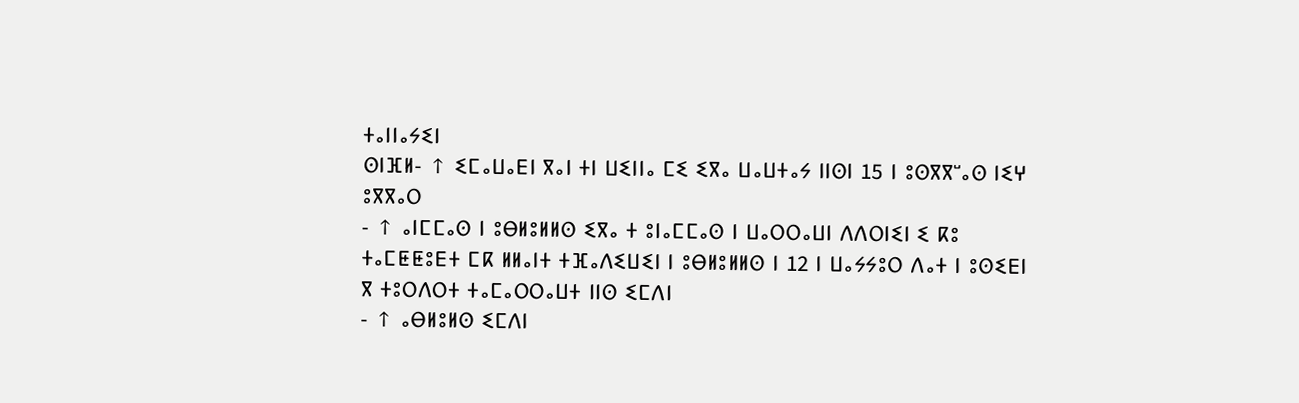ⵜⴰⵏⵏⴰⵢⵉⵏ
ⵙⵏⴼⵍ- ↑ ⵉⵎⴰⵡⴰⴹⵏ ⴳⴰⵏ ⵜⵏ ⵡⵉⵏⵏⴰ ⵎⵉ ⵉⴳⴰ ⵡⴰⵡⵜⴰⵢ ⵏⵏⵙⵏ 15 ⵏ ⵓⵙⴳⴳⵯⴰⵙ ⵏⵉⵖ ⵓⴳⴳⴰⵔ
- ↑ ⴰⵏⵎⵎⴰⵙ ⵏ ⵓⴱⵍⵓⵍⵍⵙ ⵉⴳⴰ ⵜ ⵓⵏⴰⵎⵎⴰⵙ ⵏ ⵡⴰⵔⵔⴰⵡⵏ ⴷⴷⵔⵏⵉⵏ ⵉ ⴽⵓ ⵜⴰⵎⵟⵟⵓⴹⵜ ⵎⴽ ⵍⵍⴰⵏⵜ ⵜⴼⴰⴷⵉⵡⵉⵏ ⵏ ⵓⴱⵍⵓⵍⵍⵙ ⵏ 12 ⵏ ⵡⴰⵢⵢⵓⵔ ⴷⴰⵜ ⵏ ⵓⵙⵉⴹⵏ ⴳ ⵜⵓⵔⴷⵔⵜ ⵜⴰⵎⴰⵔⵔⴰⵡⵜ ⵏⵏⵙ ⵉⵎⴷⵏ
- ↑ ⴰⴱⵍⵓⵍⵙ ⵉⵎⴷⵏ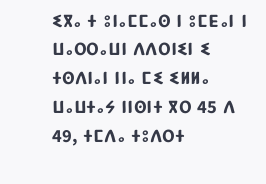ⵉⴳⴰ ⵜ ⵓⵏⴰⵎⵎⴰⵙ ⵏ ⵓⵎⴹⴰⵏ ⵏ ⵡⴰⵔⵔⴰⵡⵏ ⴷⴷⵔⵏⵉⵏ ⵉ ⵜⵙⴷⵏⴰⵏ ⵏⵏⴰ ⵎⵉ ⵉⵍⵍⴰ ⵡⴰⵡⵜⴰⵢ ⵏⵏⵙⵏⵜ ⴳⵔ 45 ⴷ 49, ⵜⵎⴷⴰ ⵜⵓⴷⵔⵜ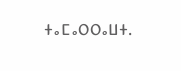ⵜⴰⵎⴰⵔⵔⴰⵡⵜ.